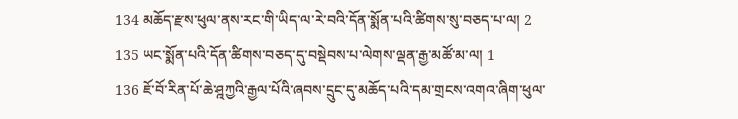134 མཆོད་རྫས་ཕུལ་ནས་རང་གི་ཡིད་ལ་རེ་བའི་དོན་སྨོན་པའི་ཚིགས་སུ་བཅད་པ་ལ། 2
135 ཡང་སྨོན་པའི་དོན་ཚིགས་བཅད་དུ་བསྡེབས་པ་ལེགས་ལྡན་རྒྱ་མཚོ་མ་ལ། 1
136 ཇོ་བོ་རིན་པོ་ཆེ་ཤྰཀྱའི་རྒྱལ་པོའི་ཞབས་དྲུང་དུ་མཆོད་པའི་དམ་གྲངས་འགའ་ཞིག་ཕུལ་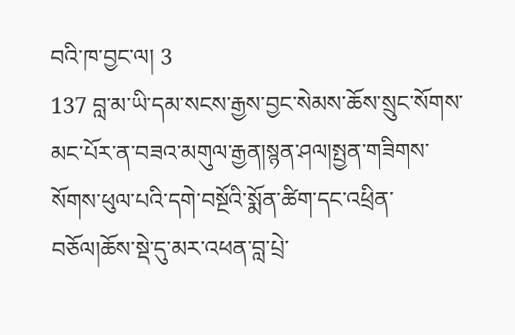བའི་ཁ་བྱང་ལ། 3
137 བླ་མ་ཡི་དམ་སངས་རྒྱས་བྱང་སེམས་ཆོས་སྲུང་སོགས་མང་པོར་ན་བཟའ་མགུལ་རྒྱན།སྙན་ཤལ།སྤྱན་གཟིགས་སོགས་ཕུལ་པའི་དགེ་བསྔོའི་སྨོན་ཚིག་དང་འཕྲིན་བཅོལ།ཆོས་སྡེ་དུ་མར་འཕན་བླ་པྲེ་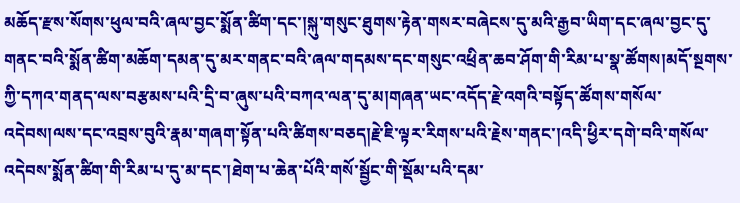མཆོད་རྫས་སོགས་ཕུལ་བའི་ཞལ་བྱང་སྨོན་ཚིག་དང་།སྐུ་གསུང་ཐུགས་རྟེན་གསར་བཞེངས་དུ་མའི་རྒྱབ་ཡིག་དང་ཞལ་བྱང་དུ་གནང་བའི་སྨོན་ཚིག་མཆོག་དམན་དུ་མར་གནང་བའི་ཞལ་གདམས་དང་གསུང་འཕྲིན་ཆབ་ཤོག་གི་རིམ་པ་སྣ་ཚོགས།མདོ་སྔགས་ཀྱི་དཀའ་གནད་ལས་བརྩམས་པའི་དྲི་བ་ཞུས་པའི་བཀའ་ལན་དུ་མ།གཞན་ཡང་འདོད་རྗེ་འགའི་བསྟོད་ཚོགས་གསོལ་འདེབས།ལས་དང་འབྲས་བུའི་རྣམ་གཞག་སྟོན་པའི་ཚིགས་བཅད།རྗེ་ཇི་ལྟར་རིགས་པའི་རྗེས་གནང་།འདི་ཕྱིར་དགེ་བའི་གསོལ་འདེབས་སྨོན་ཚིག་གི་རིམ་པ་དུ་མ་དང་།ཐེག་པ་ཆེན་པོའི་གསོ་སྦྱོང་གི་སྡོམ་པའི་དམ་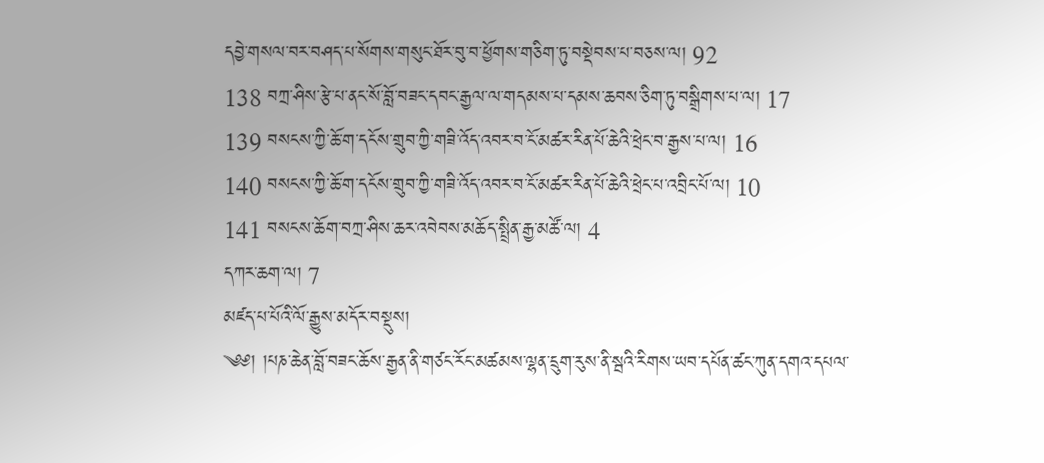དབྱེ་གསལ་བར་བཤད་པ་སོགས་གསུང་ཐོར་བུ་བ་ཕྱོགས་གཅིག་ཏུ་བསྡེབས་པ་བཅས་ལ། 92
138 བཀྲ་ཤིས་རྩེ་པ་ནང་སོ་བློ་བཟང་དབང་རྒྱལ་ལ་གདམས་པ་དམས་ཆབས་ཅིག་ཏུ་བསྒྲིགས་པ་ལ། 17
139 བསངས་ཀྱི་ཆོ་ག་དངོས་གྲུབ་ཀྱི་གཟི་འོད་འབར་བ་ངོ་མཚར་རིན་པོ་ཆེའི་ཕྲེང་བ་རྒྱས་པ་ལ། 16
140 བསངས་ཀྱི་ཆོ་ག་དངོས་གྲུབ་ཀྱི་གཟི་འོད་འབར་བ་ངོ་མཚར་རིན་པོ་ཆེའི་ཕྲེང་པ་འབྲིང་པོ་ལ། 10
141 བསངས་ཆོག་བཀྲ་ཤིས་ཆར་འབེབས་མཆོད་སྤྲིན་རྒྱ་མཚོ་ལ། 4
དཀར་ཆག་ལ། 7
མཛད་པ་པོའི་ལོ་རྒྱུས་མདོར་བསྡུས།
༄༅། །པཎ་ཆེན་བློ་བཟང་ཆོས་རྒྱན་ནི་གཙང་རོང་མཚམས་ལྷན་དྲུག་རུས་ནི་སྦའི་རིགས་ཡབ་དཔོན་ཚང་ཀུན་དགའ་དཔལ་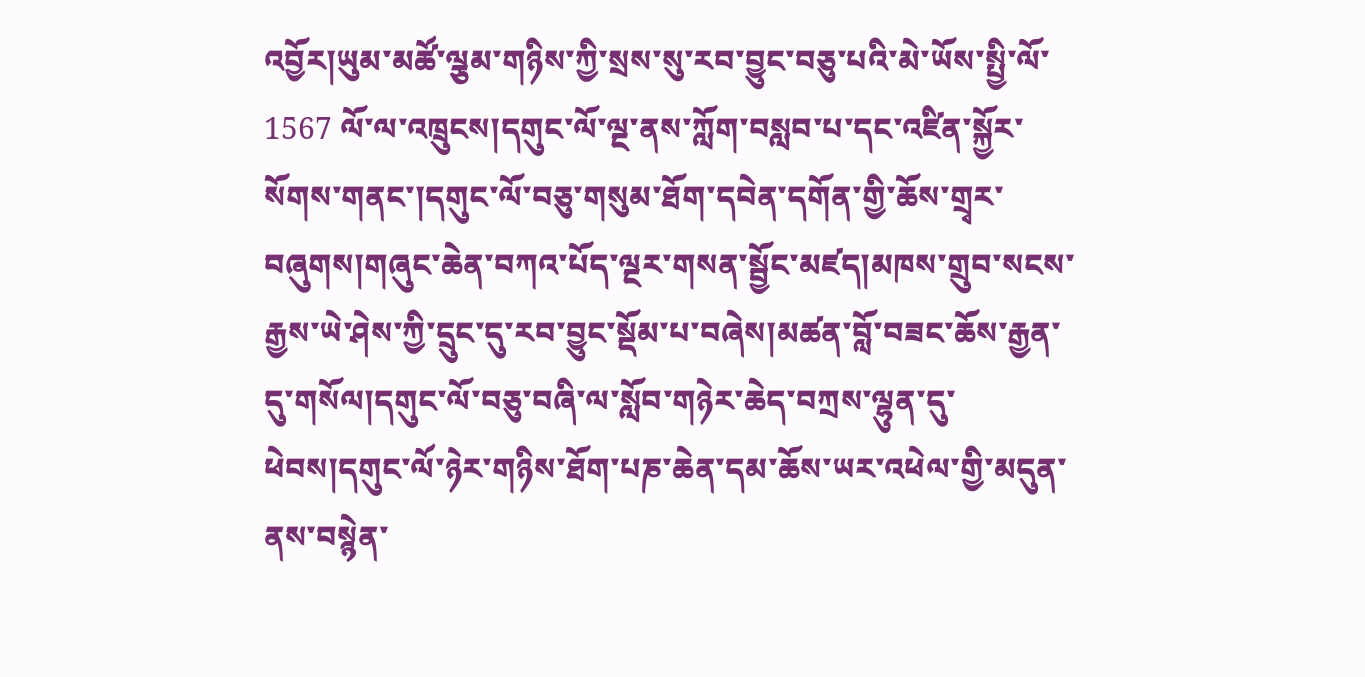འབྱོར།ཡུམ་མཚོ་ལྕམ་གཉིས་ཀྱི་སྲས་སུ་རབ་བྱུང་བཅུ་པའི་མེ་ཡོས་སྤྱི་ལོ་1567 ལོ་ལ་འཁྲུངས།དགུང་ལོ་ལྔ་ནས་ཀློག་བསླབ་པ་དང་འཛིན་སྐྱོར་སོགས་གནང་།དགུང་ལོ་བཅུ་གསུམ་ཐོག་དབེན་དགོན་གྱི་ཆོས་གྲྭར་བཞུགས།གཞུང་ཆེན་བཀའ་པོད་ལྔར་གསན་སྦྱོང་མཛད།མཁས་གྲུབ་སངས་རྒྱས་ཡེ་ཤེས་ཀྱི་དྲུང་དུ་རབ་བྱུང་སྡོམ་པ་བཞེས།མཚན་བློ་བཟང་ཆོས་རྒྱན་དུ་གསོལ།དགུང་ལོ་བཅུ་བཞི་ལ་སློབ་གཉེར་ཆེད་བཀྲས་ལྷུན་དུ་ཕེབས།དགུང་ལོ་ཉེར་གཉིས་ཐོག་པཎ་ཆེན་དམ་ཆོས་ཡར་འཕེལ་གྱི་མདུན་ནས་བསྙེན་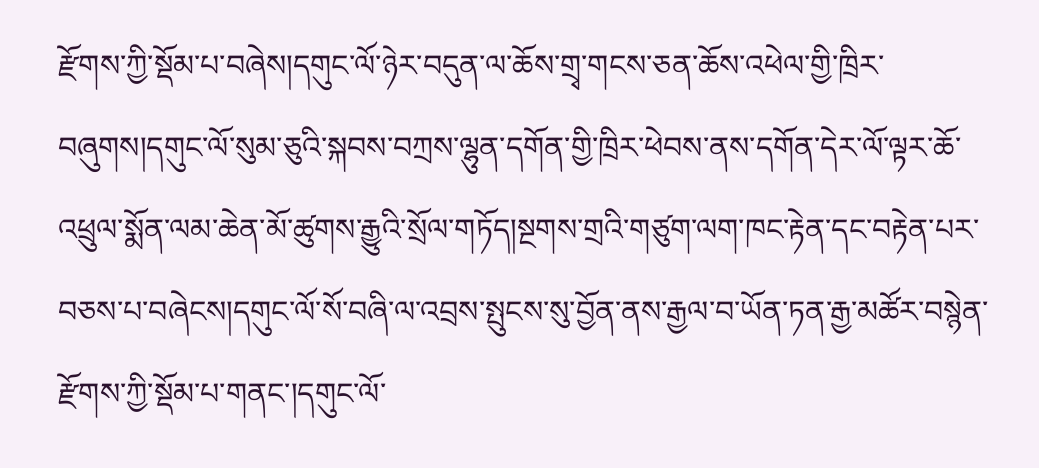རྫོགས་ཀྱི་སྡོམ་པ་བཞེས།དགུང་ལོ་ཉེར་བདུན་ལ་ཆོས་གྲྭ་གངས་ཅན་ཆོས་འཕེལ་གྱི་ཁྲིར་བཞུགས།དགུང་ལོ་སུམ་ཅུའི་སྐབས་བཀྲས་ལྷུན་དགོན་གྱི་ཁྲིར་ཕེབས་ནས་དགོན་དེར་ལོ་ལྟར་ཆོ་འཕྲུལ་སྨོན་ལམ་ཆེན་མོ་ཚུགས་རྒྱུའི་སྲོལ་གཏོད།སྔགས་གྲའི་གཙུག་ལག་ཁང་རྟེན་དང་བརྟེན་པར་བཅས་པ་བཞེངས།དགུང་ལོ་སོ་བཞི་ལ་འབྲས་སྤུངས་སུ་བྱོན་ནས་རྒྱལ་བ་ཡོན་ཏན་རྒྱ་མཚོར་བསྙེན་རྫོགས་ཀྱི་སྡོམ་པ་གནང་།དགུང་ལོ་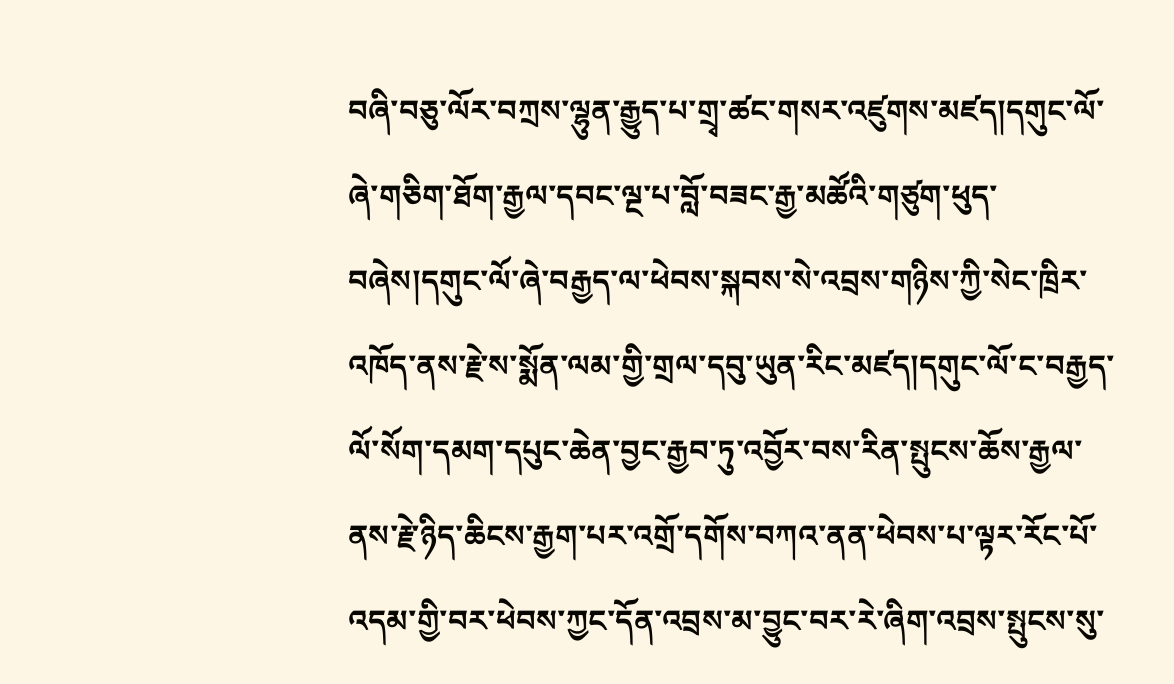བཞི་བཅུ་ལོར་བཀྲས་ལྷུན་རྒྱུད་པ་གྲྭ་ཚང་གསར་འཛུགས་མཛད།དགུང་ལོ་ཞེ་གཅིག་ཐོག་རྒྱལ་དབང་ལྔ་པ་བློ་བཟང་རྒྱ་མཚོའི་གཙུག་ཕུད་བཞེས།དགུང་ལོ་ཞེ་བརྒྱད་ལ་ཕེབས་སྐབས་སེ་འབྲས་གཉིས་ཀྱི་སེང་ཁྲིར་འཁོད་ནས་རྗེ་ས་སྨོན་ལམ་གྱི་གྲལ་དབུ་ཡུན་རིང་མཛད།དགུང་ལོ་ང་བརྒྱད་ལོ་སོག་དམག་དཔུང་ཆེན་བྱང་རྒྱབ་ཏུ་འབྱོར་བས་རིན་སྤུངས་ཆོས་རྒྱལ་ནས་རྗེ་ཉིད་ཆིངས་རྒྱག་པར་འགྲོ་དགོས་བཀའ་ནན་ཕེབས་པ་ལྟར་རོང་པོ་འདམ་གྱི་བར་ཕེབས་ཀྱང་དོན་འབྲས་མ་བྱུང་བར་རེ་ཞིག་འབྲས་སྤུངས་སུ་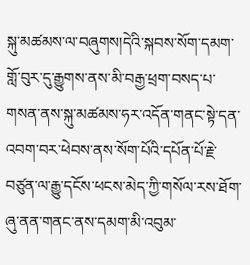སྐུ་མཚམས་ལ་བཞུགས།དེའི་སྐབས་སོག་དམག་གློ་བུར་དུ་རྒྱུགས་ནས་མི་བརྒྱ་ཕྲག་བསད་པ་གསན་ནས་སྐུ་མཚམས་ཧར་འདོན་གནང་སྟེ་དན་འབག་བར་ཕེབས་ནས་སོག་པོའི་དཔོན་པོ་རྗེ་བཙུན་ལ་རྒྱུ་དངོས་ཕངས་མེད་ཀྱི་གསོལ་རས་ཐོག་ཞུ་ནན་གནང་ནས་དམག་མི་འབུམ་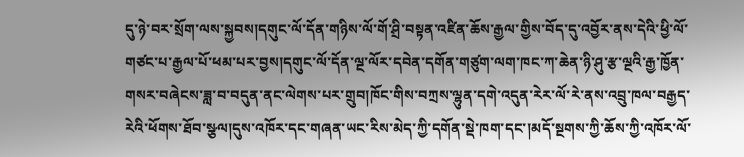དུ་ཉེ་བར་སྲོག་ལས་སྐྱབས།དགུང་ལོ་དོན་གཉིས་ལོ་གོ་ཤྲི་བསྟན་འཛིན་ཆོས་རྒྱལ་གྱིས་བོད་དུ་འབྱོར་ནས་དེའི་ཕྱི་ལོ་གཙང་པ་རྒྱལ་པོ་ཕམ་པར་བྱས།དགུང་ལོ་དོན་ལྔ་ལོར་དབེན་དགོན་གཙུག་ལག་ཁང་ཀ་ཆེན་ཉི་ཤུ་རྩ་ལྔའི་རྒྱ་ཁྱོན་གསར་བཞེངས་ཟླ་བ་བདུན་ནང་ལེགས་པར་གྲུབ།ཁོང་གིས་བཀྲས་ལྷུན་དགེ་འདུན་རེར་ལོ་རེ་ནས་འབྲུ་ཁལ་བརྒྱད་རེའི་ཕོགས་ཐོབ་སྩལ།དུས་འཁོར་དང་གཞན་ཡང་རིས་མེད་ཀྱི་དགོན་སྡེ་ཁག་དང་།མདོ་སྔགས་ཀྱི་ཆོས་ཀྱི་འཁོར་ལོ་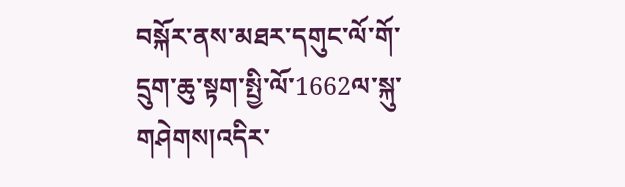བསྐོར་ནས་མཐར་དགུང་ལོ་གོ་དྲུག་ཆུ་སྟག་སྤྱི་ལོ་1662ལ་སྐུ་གཤེགས།འདིར་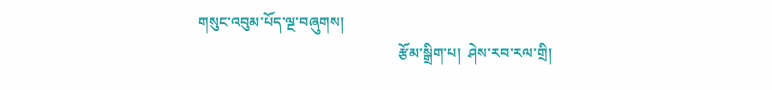གསུང་འབུམ་པོད་ལྔ་བཞུགས།
                                                       རྩོམ་སྒྲིག་པ།  ཤེས་རབ་རལ་གྲི།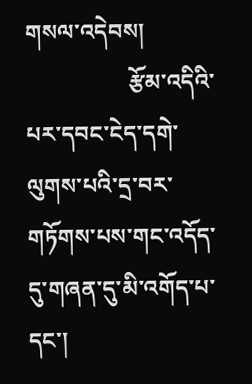གསལ་འདེབས།
                  རྩོམ་འདིའི་པར་དབང་ངེད་དགེ་ལུགས་པའི་དྲ་བར་གཏོགས་པས་གང་འདོད་དུ་གཞན་དུ་མི་འགོད་པ་དང་།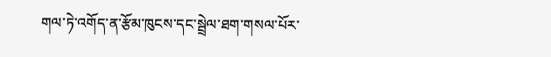གལ་ཏེ་འགོད་ན་རྩོམ་ཁུངས་དང་སྦྲེལ་ཐག་གསལ་པོར་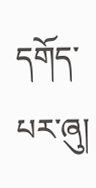དགོད་པར་ཞུ།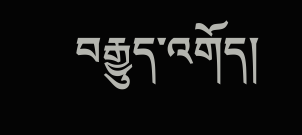བརྒྱུད་འགོད།